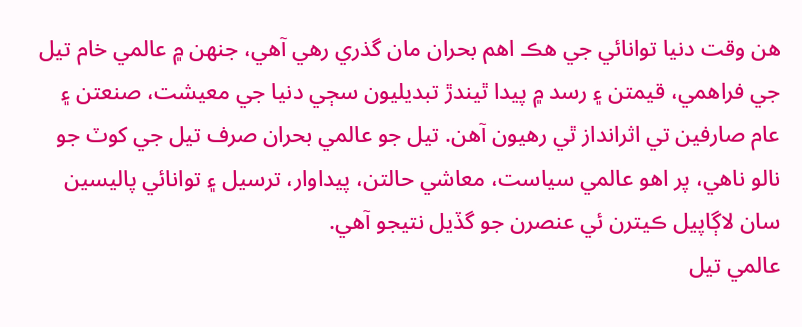هن وقت دنيا توانائي جي هڪ اهم بحران مان گذري رهي آهي، جنهن ۾ عالمي خام تيل جي فراهمي، قيمتن ۽ رسد ۾ پيدا ٿيندڙ تبديليون سڄي دنيا جي معيشت، صنعتن ۽ عام صارفين تي اثرانداز ٿي رهيون آهن. تيل جو عالمي بحران صرف تيل جي کوٽ جو نالو ناهي، پر اهو عالمي سياست، معاشي حالتن، پيداوار، ترسيل ۽ توانائي پاليسين سان لاڳاپيل ڪيترن ئي عنصرن جو گڏيل نتيجو آهي.
عالمي تيل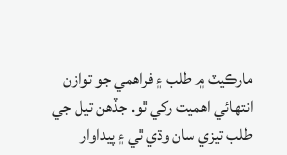مارڪيٽ ۾ طلب ۽ فراهمي جو توازن انتهائي اهميت رکي ٿو. جڏهن تيل جي طلب تيزي سان وڌي ٿي ۽ پيداوار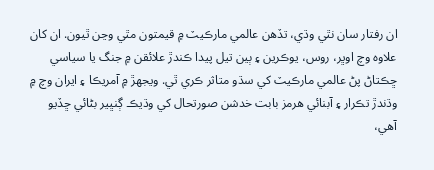ان رفتار سان نٿي وڌي، تڏهن عالمي مارڪيٽ ۾ قيمتون مٿي وڃن ٿيون. ان کان علاوه وچ اوڀر، روس، يوڪرين ۽ ٻين تيل پيدا ڪندڙ علائقن ۾ جنگ يا سياسي ڇڪتاڻ پڻ عالمي مارڪيٽ کي سڌو متاثر ڪري ٿي. ويجهڙ ۾ آمريڪا ۽ ايران وچ ۾ وڌندڙ تڪرار ۽ آبنائي هرمز بابت خدشن صورتحال کي وڌيڪ ڳنڀير بڻائي ڇڏيو آهي،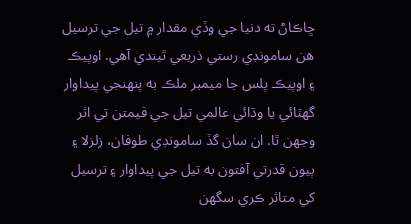ڇاڪاڻ ته دنيا جي وڏي مقدار ۾ تيل جي ترسيل هن سامونڊي رستي ذريعي ٿيندي آهي. اوپيڪ ۽ اوپيڪ پلس جا ميمبر ملڪ به پنهنجي پيداوار گهٽائي يا وڌائي عالمي تيل جي قيمتن تي اثر وجهن ٿا. ان سان گڏ سامونڊي طوفان، زلزلا ۽ ٻيون قدرتي آفتون به تيل جي پيداوار ۽ ترسيل کي متاثر ڪري سگهن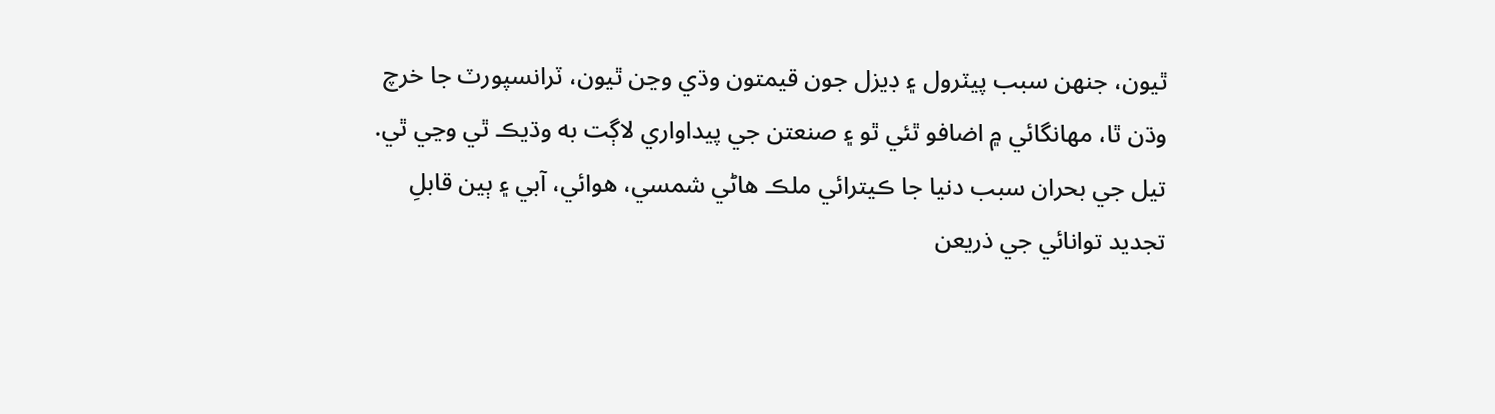ٿيون، جنهن سبب پيٽرول ۽ ڊيزل جون قيمتون وڌي وڃن ٿيون، ٽرانسپورٽ جا خرچ وڌن ٿا، مهانگائي ۾ اضافو ٿئي ٿو ۽ صنعتن جي پيداواري لاڳت به وڌيڪ ٿي وڃي ٿي.
تيل جي بحران سبب دنيا جا ڪيترائي ملڪ هاڻي شمسي، هوائي، آبي ۽ ٻين قابلِ تجديد توانائي جي ذريعن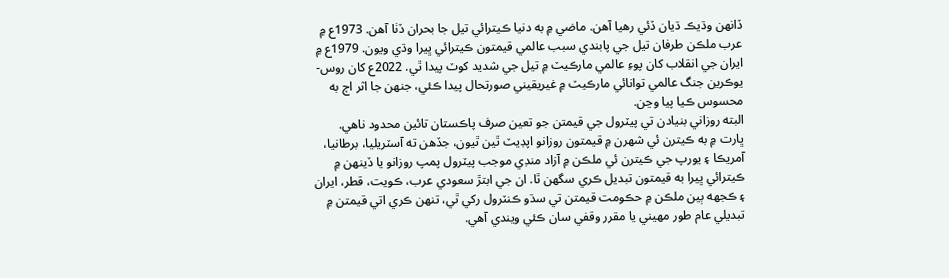ڏانهن وڌيڪ ڌيان ڏئي رهيا آهن. ماضي ۾ به دنيا ڪيترائي تيل جا بحران ڏٺا آهن. 1973ع ۾ عرب ملڪن طرفان تيل جي پابندي سبب عالمي قيمتون ڪيترائي ڀيرا وڌي ويون. 1979ع ۾ ايران جي انقلاب کان پوءِ عالمي مارڪيٽ ۾ تيل جي شديد کوٽ پيدا ٿي. 2022ع کان روس-يوڪرين جنگ عالمي توانائي مارڪيٽ ۾ غيريقيني صورتحال پيدا ڪئي، جنهن جا اثر اڄ به محسوس ڪيا پيا وڃن.
البته روزاني بنيادن تي پيٽرول جي قيمتن جو تعين صرف پاڪستان تائين محدود ناهي. ڀارت ۾ به ڪيترن ئي شهرن ۾ قيمتون روزانو اپڊيٽ ٿين ٿيون، جڏهن ته آسٽريليا، برطانيا، آمريڪا ۽ يورپ جي ڪيترن ئي ملڪن ۾ آزاد منڊي موجب پيٽرول پمپ روزانو يا ڏينهن ۾ ڪيترائي ڀيرا به قيمتون تبديل ڪري سگهن ٿا. ان جي ابتڙ سعودي عرب، ڪويت، قطر، ايران ۽ ڪجهه ٻين ملڪن ۾ حڪومت قيمتن تي سڌو ڪنٽرول رکي ٿي، تنهن ڪري اتي قيمتن ۾ تبديلي عام طور مهيني يا مقرر وقفي سان ڪئي ويندي آهي.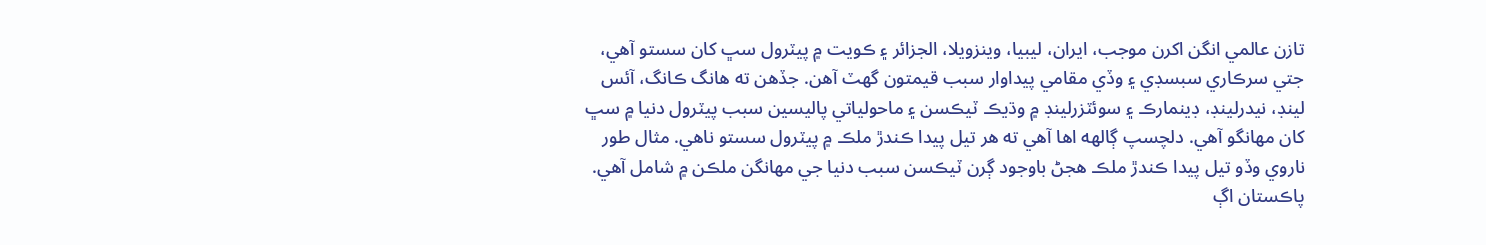تازن عالمي انگن اکرن موجب، ايران، ليبيا، وينزويلا، الجزائر ۽ ڪويت ۾ پيٽرول سڀ کان سستو آهي، جتي سرڪاري سبسڊي ۽ وڏي مقامي پيداوار سبب قيمتون گهٽ آهن. جڏهن ته هانگ ڪانگ، آئس لينڊ، نيدرلينڊ، ڊينمارڪ ۽ سوئٽزرلينڊ ۾ وڌيڪ ٽيڪسن ۽ ماحولياتي پاليسين سبب پيٽرول دنيا ۾ سڀ کان مهانگو آهي. دلچسپ ڳالهه اها آهي ته هر تيل پيدا ڪندڙ ملڪ ۾ پيٽرول سستو ناهي. مثال طور ناروي وڏو تيل پيدا ڪندڙ ملڪ هجڻ باوجود ڳرن ٽيڪسن سبب دنيا جي مهانگن ملڪن ۾ شامل آهي.
پاڪستان اڳ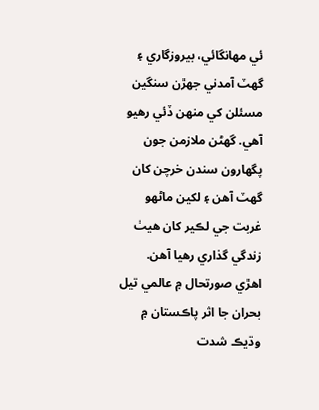ئي مهانگائي، بيروزگاري ۽ گهٽ آمدني جهڙن سنگين مسئلن کي منهن ڏئي رهيو آهي. گهڻن ملازمن جون پگهارون سندن خرچن کان گهٽ آهن ۽ لکين ماڻهو غربت جي لڪير کان هيٺ زندگي گذاري رهيا آهن. اهڙي صورتحال ۾ عالمي تيل بحران جا اثر پاڪستان ۾ وڌيڪ شدت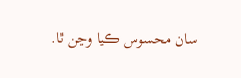سان محسوس ڪيا وڃن ٿا.